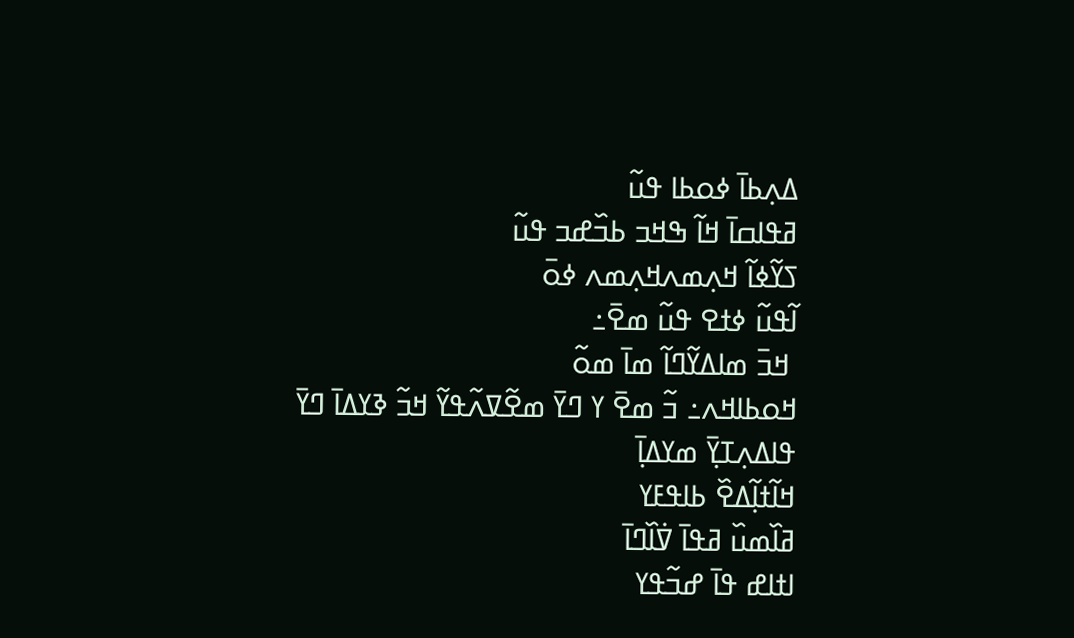ߡߍ߲ߕߊ߫ ߦߋߕߊ ߟߎ߬
ߥߟߊߛߊ߫ ߞߊ߬ ߒߞߏ ߕߏ߰ߝߏ ߟߎ߬
ߖߌ߬ߦߊ߬ ߞߍ߲ߘߍߞߍ߲ߘߍ ߦߋ߫
ߊ߬ߟߎ߬ ߦߙߐ ߟߎ߬ ߘߐ߫߸
 ߞߏ߫ ߘߊߡߌ߬ߣߊ߬ ߘߊ߫ ߘߋ߬
ߞߋߕߊߞߍ߸ ߏ߬ ߘߐ߫ ߌ ߣߌ߫ ߘߐ߬ߜߍ߬ߟߌ߬ ߞߏ߬ ߢߌߡߊ߫ ߣߌ߫ ߟߊߡߍ߲ߠߌ߲߫ ߘߌߡߊ߲߫
ߞߊ߬ߙߊ߲߬ߡߐ߰ ߕߊߟߓߌ
ߥߊ߰ߘߎ߰ ߥߟߊ߫ ߜ߭ߊ߰ߣߊ߫
ߊߙߊߝ ߟߊ߫ ߝߏ߬ߟߌ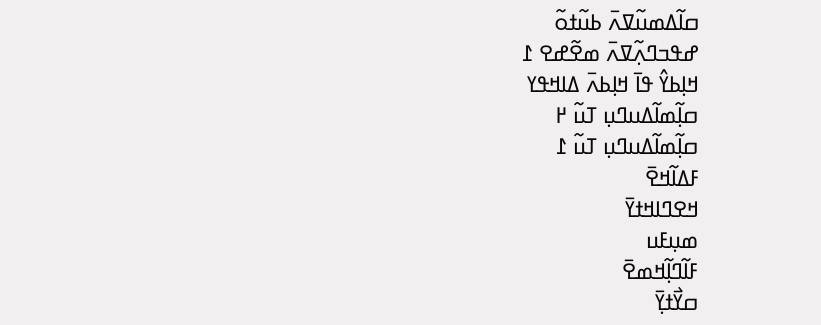ߛߊ߬ߡߘߎ߬ߜߍ߫ ߕߎ߬ߙߋ߬
ߝߟߏߣߍ߲߬ߜߍ߫ ߘߐ߬ߝߐ ߁
ߞߊ߲ߕߌ߮ ߟߊ߫ ߞߊ߲ߕߍ߫ ߡߊߞߟߌ
ߛߊ߲߬ߘߊ߬ߡߎߣߎ߲ ߠߎ߬ ߂
ߛߊ߲߬ߘߊ߬ߡߎߣߎ߲ ߠߎ߬ ߁
ߓߡߊ߬ߞߐ߫
ߞߐߣߊߞߙߌ߫
ߘߎ߲ߓߎ
ߓߊ߬ߣߊ߲߬ߞߘߐ߫
ߛߌ߯ߙߌ߲߫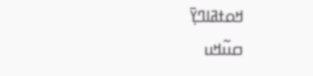ߞߋߙߥߊߣߌ߲߫
ߛߎ߬ߞߎ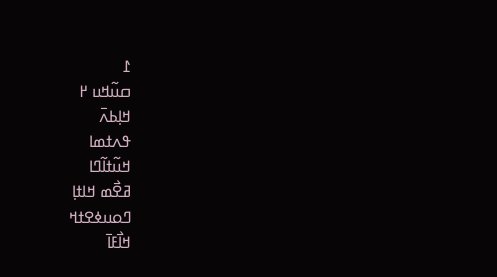߁
ߛߎ߬ߞߎ ߂
ߞߊ߲ߕߍ߫
ߟߍߙߘߊ
ߞߎ߬ߙߊ߬ߣߊ
ߥߐ߯ߘ ߞߊߙߊ߲
ߣߋߎߦߐߙߞ
ߞߊ߯ߓߊ߫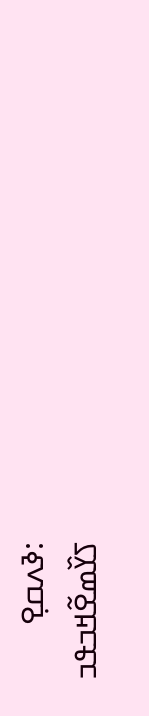:ߢߍߛߐ߲
ߖߌ߰ߘߐ߬ߞߏߟߏ